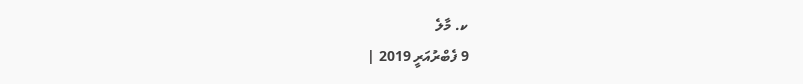ކ. މާލެ
9 ފެބްރުއަރީ 2019 |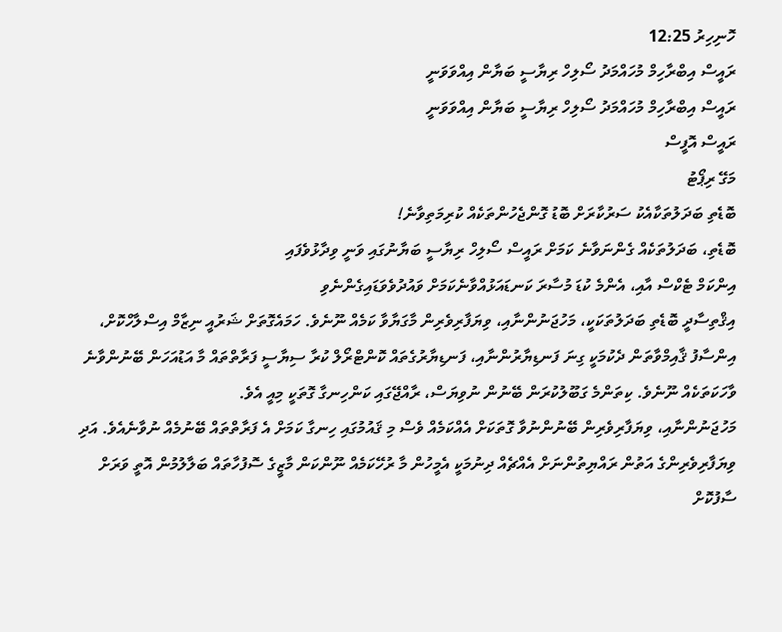ހޮނިހިރު 12:25
ރައީސް އިބްރާހިމް މުހައްމަދު ސޯލިހް ރިޔާސީ ބަޔާން އިއްވަވަނީ
ރައީސް އިބްރާހިމް މުހައްމަދު ސޯލިހް ރިޔާސީ ބަޔާން އިއްވަވަނީ
ރައީސް އޮފީސް
މަގޭ ރިޕޯޓު
ބޮޑެތި ބަދަލުތަކާއެކު ސަރުކާރަށް ބޮޑު ގޮންޖެހުންތަކެއް ކުރިމަތިވާނެ!
ބޮޑެތި، ބަދަލުތަކެއް ގެންނަވާނެ ކަމަށް ރައީސް ސޯލިހް ރިޔާސީ ބަޔާނުގައި ވަނީ ވިދާޅުވެފައި
އިންކަމް ޓެކްސް އާއި، އެންމެ ކުޑަ މުސާރަ ކަނޑައަޅުއްވާނެކަމަށް ވައުދުވެވަޑައިގެންނެވި
އިޤްތިސާދީ ބޮޑެތި ބަދަލުތަކަކީ، މަހުޖަނުންނާއި، ވިޔަފާރިވެރިން މާގަޔާވާ ކަމެއް ނޫނެވެ. ހަމައެގޮތަށް ޝަރުއީ ނިޒާމް އިސްލާހްކޮށް، އިންސާފު ޤާއިމްވާތަން ދެކުމަކީ ގިނަ ފަނޑިޔާރުންނާއި، ފަނޑިޔާރުގެތައް ކޮންޓްރޯލް ކުރާ ސިޔާސީ ފަރާތްތައް މާ އަޑުއަހަން ބޭނުންވާނެ ވާހަކަތަކެއް ނޫނެވެ. ކިތަންމެ ގަބޫލުކުރަން ބޭނުން ނުވިޔަސް، ރާއްޖޭގައި ކަންހިނގާ ގޮތަކީ މިއީ އެވެ.
މަހުޖަނުންނާއި، ވިޔަފާރިވެރިން ބޭނުންނުވާ ގޮތަކަށް އެއްކަމެއް ވެސް މި ޤައުމުގައި ހިނގާ ކަމަށް އެ ފަރާތްތައް ބޭނުމެއް ނުވާނެއެވެ. އަދި ވިޔަފާރިވެރިންގެ އަތުން ރައްޔިތުންނަށް އެއްޗެއް ދިނުމަކީ އެމީހުން މާ ރުހޭކަމެއް ނޫންކަން މާޒީގެ ސޮފުހާތައް ބަލާލުމުން އޮތީ ވަރަށް ސާފުކޮށް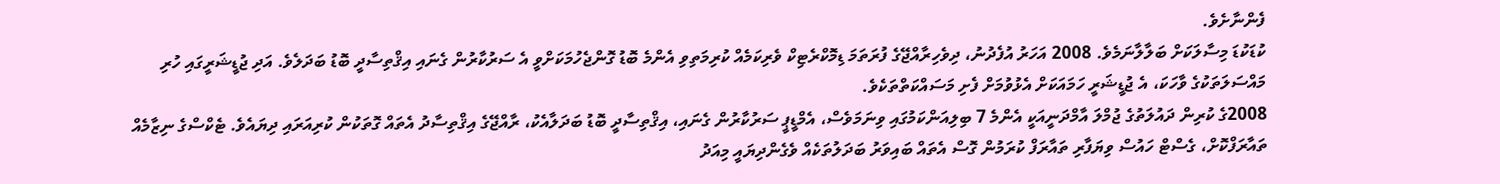ފެންނާށެވެ.
ކުޑަކުޑަ މިސާލަކަށް ބަލާލާނަމެވެ. 2008 އަހަރު އުފެދުނު، ދިވެހިރާއްޖޭގެ ފުރަތަމަ ޑިމޮކްރެޓިކް ވެރިކަމެއް ކުރިމަތިވި އެންމެ ބޮޑު ގޮންޖެހުމަކަށްވީ އެ ސަރުކާރުން ގެނައި އިޤްތިސާދީ ބޮޑު ބަދަލެވެ. އަދި ޖުޑީޝަރީގައި ހުރި މައްސަލަތަކުގެ ވާހަކަ، އެ ޖުޑީޝަރީ ހަމައަކަށް އެޅުވުމަށް ފެށި މަސައްކަތްތަކެވެ.
2008ގެ ކުރިން ދައުލަތުގެ ޖުމްލަ އާމްދަނީއަކީ އެންމެ 7 ބިލިއަންކަމުގައި ވިނަމަވެސް، އެމްޑީޕީ ސަރުކާރުން ގެނައި، އިޤްތިސާދީ ބޮޑު ބަދަލާއެކު، ރާއްޖޭގެ އިޤްތިސާދު އެތައް ގޮތަކުން ކުރިއަރައި ދިޔައެވެ. ޓެކްސްގެ ނިޒާމެއް ތައާރަފްކޮށް، ގެސްޓް ހައުސް ވިޔަފާރި ތައާރަފް ކުރަމުން ގޮސް އެތައް ބައިވަރު ބަދަލުތަކެއް ވެގެންދިޔައީ މިއަދު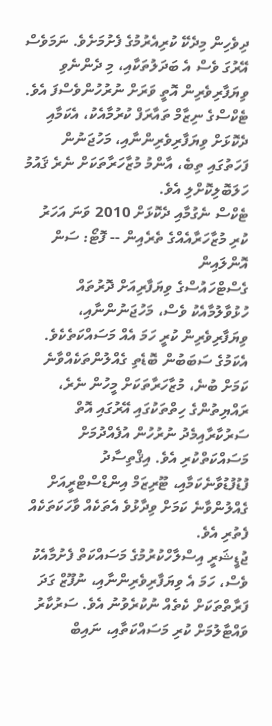ދިވެހިން މިދެކޭ ކުރިއެރުމުގެ ފެށުމަށެވެ. ނަމަވެސް އޭރުގަ ވެސް އެ ބަދަލުތަކާއި، މި ދެންނެވި ވިޔަފާރިވެރިން އޮތީ ވަރަށް ނުރުހުންވެސްފަ އެވެ. ޓެކްސްގެ ނިޒާމް ތައާރަފް ކުރުމާއެކު، އެކަމާއި ދެކޮޅަށް ވިޔަފާރިވެރިންނާއި، މަހުޖަނުން ފަހަތުގައި ތިބެ، އާންމު މުޒާހަރާތަކަށް ނެރެ ޤައުމު ހަލަބޮލިކޮށްލި އެވެ.
ޓެކްސް ނެގުމާއި ދެކޮޅަށް 2010 ވަނަ އަހަރު ކުރި މުޒާހަރާއެއްގެ ތެރެއިން -- ފޮޓޯ: ސަން އޮންލައިން
ގެސްޓްހައުސްގެ ވިޔަފާރިއަށް ދޮރުތައް ހުޅުވާލުމާއެކު ވެސް، މަހުޖަނުންނާއި، ވިޔަފާރިވެރިން ކުރީ ހަމަ އެއް މަސައްކަތެކެވެ. އެކަމުގެ ސަބަބުން ބޮޑެތި ގެއްލުންތަކެއްވާނެ ކަމަށް ބުނެ، މުޒާހަރާތަކަށް މީހުން ނެރެ، ރައްޔިތުންގެ ހިތްތަކުގައި އޭރުގައި އޮތް ސަރުކާރާއިމެދު ނުރުހުން އުފެއްދުމަށް މަސައްކަތްކުރި އެވެ. އިޤްތިސާދު ފުޑުފުޑުވާނެކަމާއި، ޓޫރިޒަމް އިންޑްސްޓްރީއަށް ގެއްލުންވާނެ ކަމަށް ވިދާޅުވެ އެތަކެއް ވާހަކަތަކެއް ފެތުރި އެވެ.
ޖުޑީޝަރީ އިސްލާހްކުރުމުގެ މަސައްކަތް ފެށުމާއެކު ވެސް، ހަމަ އެ ވިޔަފާރިވެރިންނާއި، ނުފޫޒް ގަދަ ފަރާތްތަކަށް ކެތެއް ނުކުރެވުނު އެވެ. ސަރުކާރު ވައްޓާލުމަށް ކުރި މަސައްކަތާއި، ނައިބް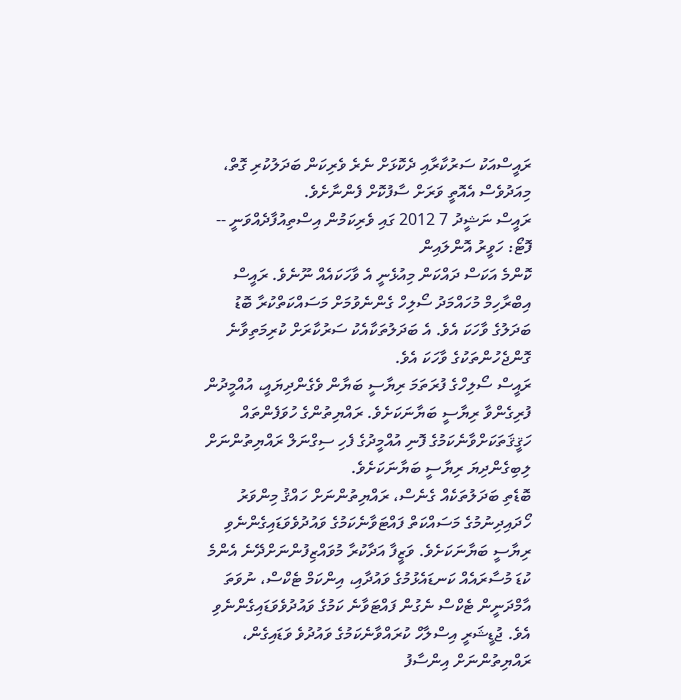ރައީސްއަކު ސަރުކާރާއި ދެކޮޅަށް ނެރެ ވެރިކަން ބަދަލުކުރި ގޮތް، މިއަދުވެސް އެއޮތީ ވަރަށް ސާފުކޮށް ފެންނާށެވެ.
ރައީސް ނަޝީދު 7 2012 ގައި ވެރިކަމުން އިސްތިއުފާދެއްވަނީ -- ފޮޓޯ: ހަވީރު އޮންލައިން
ކޮންމެ އަކަސް ދައްކަން މިއުޅެނީ އެ ވާހަކައެއް ނޫނެވެ. ރައީސް އިބްރާހިމް މުހައްމަދު ސޯލިހް ގެންނެވުމަށް މަސައްކަތްކުރާ ބޮޑު ބަދަލުގެ ވާހަކަ އެވެ. އެ ބަދަލުތަކާއެކު ސަރުކާރަށް ކުރިމަތިވާނެ ގޮންޖެހުންތަކުގެ ވާހަކަ އެވެ.
ރައީސް ސޯލިހްގެ ފުރަތަމަ ރިޔާސީ ބަޔާން ވެގެންދިޔައީ، އުއްމީދުން ފުރިގެންވާ ރިޔާސީ ބަޔާނަކަށެވެ. ރައްޔިތުންގެ ހުވަފެންތައް ހަޤީޤަތަކަށްވާނެކަމުގެ ފޮނި އުއްމީދުގެ ފެހި ސިގްނަލް ރައްޔިތުންނަށް ލިބިގެންދިޔަ ރިޔާސީ ބަޔާނަކަށެވެ.
ބޮޑެތި ބަދަލުތަކެއް ގެނެސް، ރައްޔިތުންނަށް ހައްޤު މިންވަރު ހޯދައިދިނުމުގެ މަސައްކަތް ފައްޓަވާނެކަމުގެ ވައުދުވެވަޑައިގެންނެވި ރިޔާސީ ބަޔާނަކަށެވެ. ވަޒީފާ އަދާކުރާ މުވައްޒިފުންނަށްދޭނެ އެންމެ ކުޑަ މުސާރައެއް ކަނޑައެޅުމުގެ ވައުދާއި، އިންކަމް ޓެކްސް، ނުވަތަ އާމްދަނީން ޓެކްސް ނެގުން ފައްޓަވާނެ ކަމުގެ ވައުދުވެވަޑައިގެންނެވި އެވެ. ޖުޑީޝަރީ އިސްލާހް ކުރައްވާނެކަމުގެ ވައުދުވެ ވަޑައިގެން، ރައްޔިތުންނަށް އިންސާފު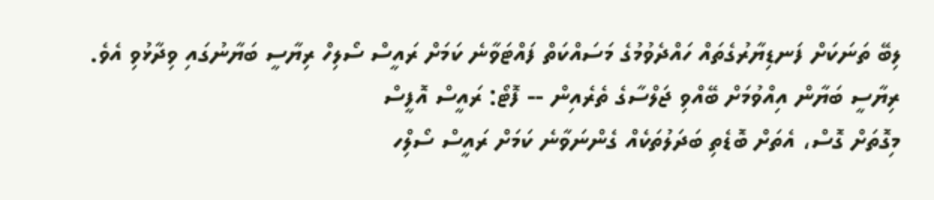ލިބޭ ތަނަކަށް ފަނޑިޔާރުގެތައް ހައްދެވުމުގެ މަސައްކަތް ފައްޓަވާނެ ކަމަށް ރައީސް ސޯލިހް ރިޔާސީ ބަޔާނުގައި ވިދާޅުވި އެވެ.
ރިޔާސީ ބަޔާން އިއްވުމަށް ބޭއްވި ޖަލްސާގެ ތެރެއިން -- ފޮޓޯ: ރައީސް އޮފީސް
މިގޮތަށް ގޮސް، އެތަށް ބޮޑެތި ބަދަލުތަކެއް ގެންނަވާނެ ކަމަށް ރައީސް ސޯލިްހ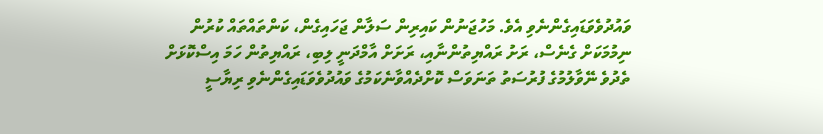ވައުދުވެވަޑައިގެންނެވި އެވެ. މަހުޖަނުން ކައިރިން ސަލާން ޖަހައިގެން، ކަންތައްތައް ކުރުން ނިމުމަކަށް ގެނެސް، ރަށު ރައްޔިތުންނާއި، ރަށަށް އާމްދަނީ ލިބި، ރައްޔިތުން ހަމަ އިސްކޮޅަށް ތެދުވެ ނޭވާލުމުގެ ފުރުސަތު ތަނަވަސް ކޮށްދެއްވާނެކަމުގެ ވައުދުވެވަޑައިގެންނެވި ރިޔާސީ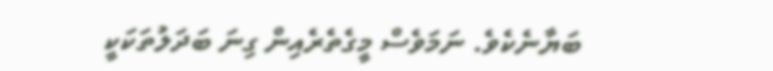ބަޔާނެކެވެ. ނަމަވެސް މީގެތެރެއިން ގިނަ ބަދަލުތަކަކީ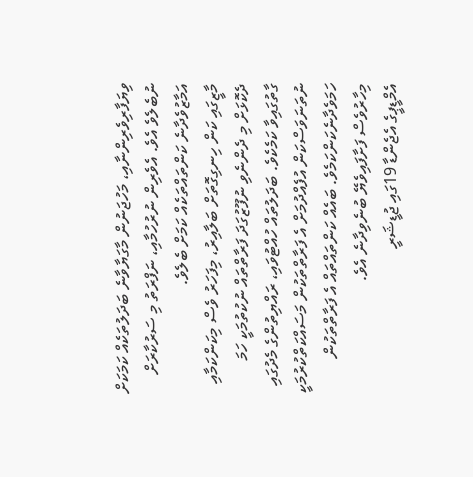ވިޔަފާރިވެރިންނާއި، މަހުޖަނުން މާގަޔާވާނެ ބަދަލުތަކެއް ކަމަކަށް ނުބެލެވެ އެވެ. އެވެރިން ނުރުހުމާއި، ނަފްރަތު މި ސަރުކާރަށް އަމާޒުވެދާނެ ކަންތައްތަކެއް ކަމަށް ބެލެވެ.
މާޒީގައި ކަން ހިނގިގޮތަށް ބަލާއިރު، މިފަހަރު ވެސް މިކަންކަމާއި ދެކޮޅަށް މި ދެންނެވި ނުފޫޒުގަދަ ފަރާތްތައް ނުކުތުމަކީ ހަމަ ގާތުގައިވާ ކަމެކެވެ. ބަދަލުތައް ހުއްޓުވައި، ރައްޔިތުންގެ މެދުގައި ނުތަނަވަސްކަން އުފެއްދުމަށް އެ ފަރާތްތަކުން މަސައްކަތްކުރުމަކީ ހަމަވެދާނެކަންކަމެވެ. ބައެއް ކަންތައްތައް އެ ފަރާތްތަކުން މިހާރުވެސް ފަށާފައިވެޔޭ ބުނެވިދާނެ އެވެ.
އެމްޑީޕީގެ އެޖެންޑާ 19ގައި ޖުޑީޝަރީ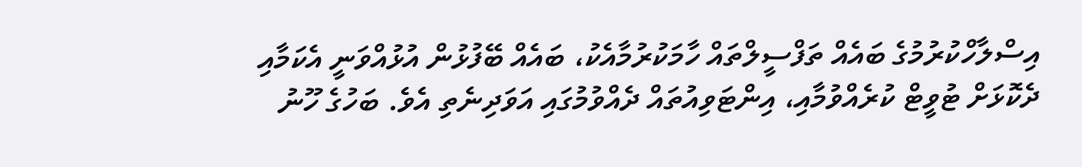އިސްލާހްކުރުމުގެ ބައެއް ތަފްސީލްތައް ހާމަކުރުމާއެކު، ބައެއް ބޭފުޅުން އުޅުއްވަނީ އެކަމާއި ދެކޮޅަށް ޓުވީޓް ކުރެއްވުމާއި، އިންޓަވިއުތައް ދެއްވުމުގައި އަވަދިނެތި އެވެ. ބަހުގެ ހޫނު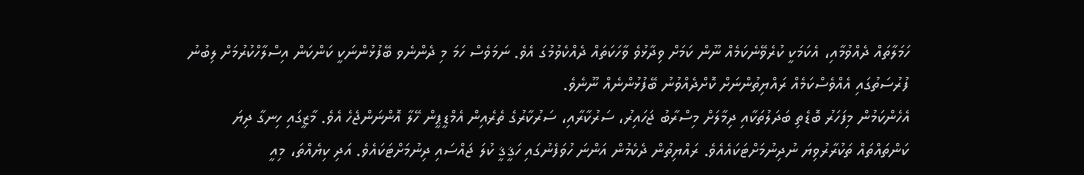ހަމަލާތައް ދެއްވުމާއި، އެކަމަކީ ކުރެވޭނެކަމެއް ނޫން ކަމަށް ވިދާޅުވެ ވާހަކަތައް ދެއްކެވުމުގަ އެވެ. ނަމަވެސް ހަމަ މި ދެންނެވ ބޭފުޅުންނަކީ ކަންކަން އިސްލާހްކުރުމަށް ލިބުނު ފުރުސަތުގައި އެއްވެސްކަމެއް ރައްޔިތުންނަށް ކޮށްދެއްވުނު ބޭފުޅުންނެއް ނޫނެވެ.
އެހެންކަމުން މިފަހަރު ބޮޑެތި ބަދަލުތަކާއި ދިމާލަށް މިސްރާބު ޖަހައިރު، ސަރުކާރާއި، ސަރުކާރުގެ ތެރެއިން އެމްޑީޕީން ހޭލާ އޮންނަންޖެހެ އެވެ. މާޒީގައި ހިނގާ ދިޔަ ކަންތައްތައް ތަކުރާރުވިޔަ ނުދިނުމަށްޓަކައެއެވެ. ރައްޔިތުން ދެކެމުން އަންނަ ހުވަފެނުގައި ހަޤީޤީ ކުލަ ޖައްސައި ދިނުމަށްޓަކައެވެ. އަދި ކިޔެއްތަ، މިއީ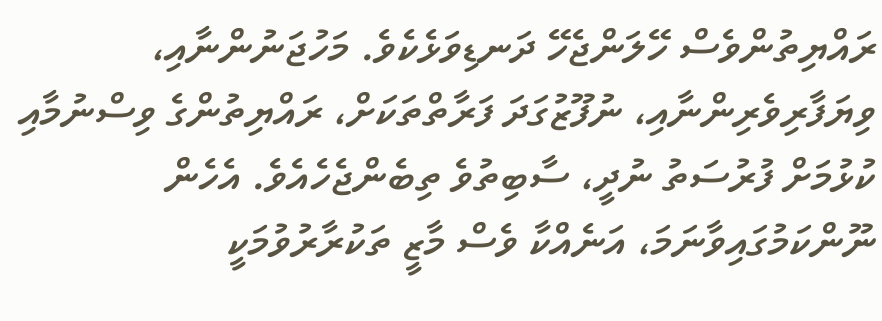ރައްޔިތުންވެސް ހޭލަންޖެހޭ ދަނޑިވަޅެކެވެ. މަހުޖަނުންނާއި، ވިޔަފާރިވެރިންނާއި، ނުފޫޒުގަދަ ފަރާތްތަކަށް، ރައްޔިތުންގެ ވިސްނުމާއި ކުޅުމަށް ފުރުސަތު ނުދީ، ސާބިތުވެ ތިބެންޖެހެއެވެ. އެހެން ނޫންކަމުގައިވާނަމަ، އަނެއްކާ ވެސް މާޒީ ތަކުރާރުވުމަކީ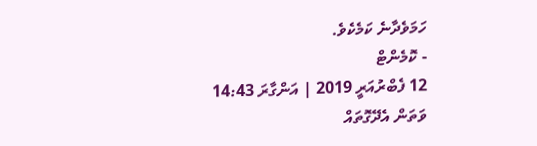ހަމަވެދާނެ ކަމެކެވެ.
- ކޮމެންޓް
12 ފެބްރުއަރީ 2019 | އަންގާރަ 14:43
ވަތަން އެދޭގޮތައް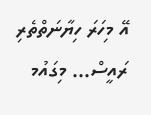އޭ މިހަރަ ހިޔާނަތްތެރި ރައީސް... މިގައުމ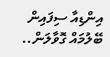އިންޑިއާ ސިފައިން ބޭލުމައް ގޮވާލަން..